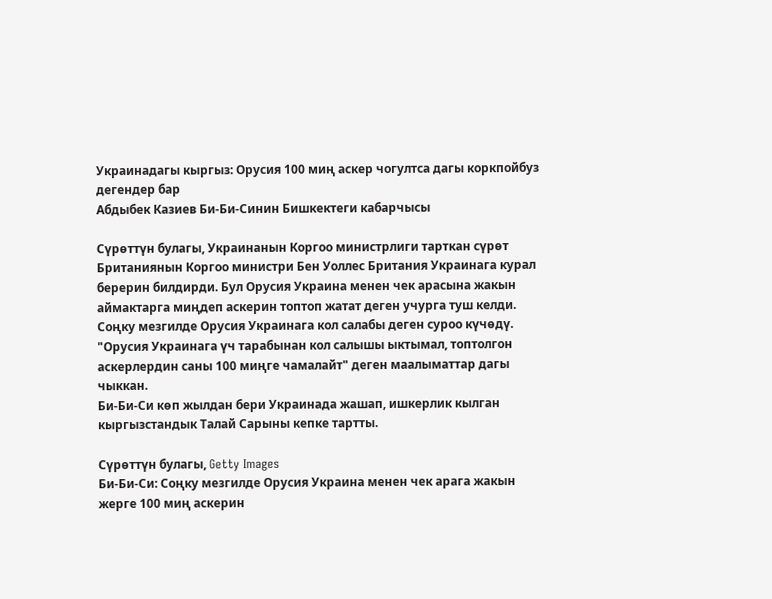Украинадагы кыргыз: Орусия 100 миң аскер чогултса дагы коркпойбуз дегендер бар
Абдыбек Казиев Би-Би-Синин Бишкектеги кабарчысы

Сүрөттүн булагы, Украинанын Коргоо министрлиги тарткан сүрөт
Британиянын Коргоо министри Бен Уоллес Британия Украинага курал берерин билдирди. Бул Орусия Украина менен чек арасына жакын аймактарга миңдеп аскерин топтоп жатат деген учурга туш келди. Соңку мезгилде Орусия Украинага кол салабы деген суроо күчөдү. "Орусия Украинага үч тарабынан кол салышы ыктымал, топтолгон аскерлердин саны 100 миңге чамалайт" деген маалыматтар дагы чыккан.
Би-Би-Си көп жылдан бери Украинада жашап, ишкерлик кылган кыргызстандык Талай Сарыны кепке тартты.

Сүрөттүн булагы, Getty Images
Би-Би-Си: Соңку мезгилде Орусия Украина менен чек арага жакын жерге 100 миң аскерин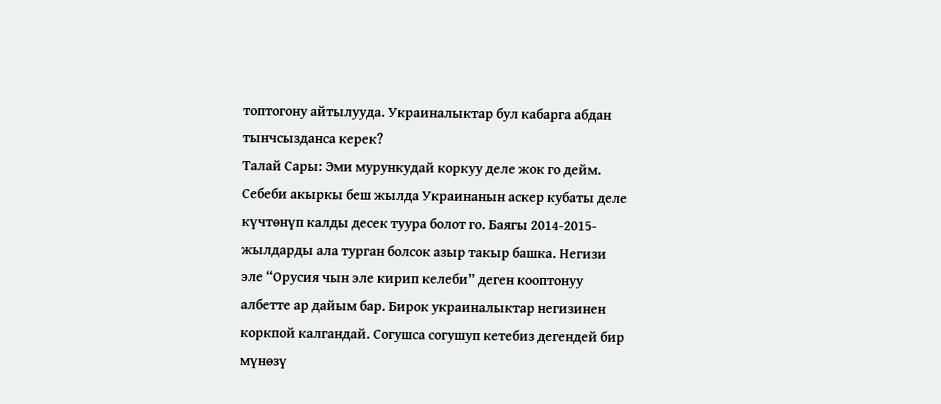топтогону айтылууда. Украиналыктар бул кабарга абдан тынчсызданса керек?
Талай Сары: Эми мурункудай коркуу деле жок го дейм. Себеби акыркы беш жылда Украинанын аскер кубаты деле күчтөнүп калды десек туура болот го. Баягы 2014-2015-жылдарды ала турган болсок азыр такыр башка. Негизи эле “Орусия чын эле кирип келеби” деген кооптонуу албетте ар дайым бар. Бирок украиналыктар негизинен коркпой калгандай. Согушса согушуп кетебиз дегендей бир мүнөзү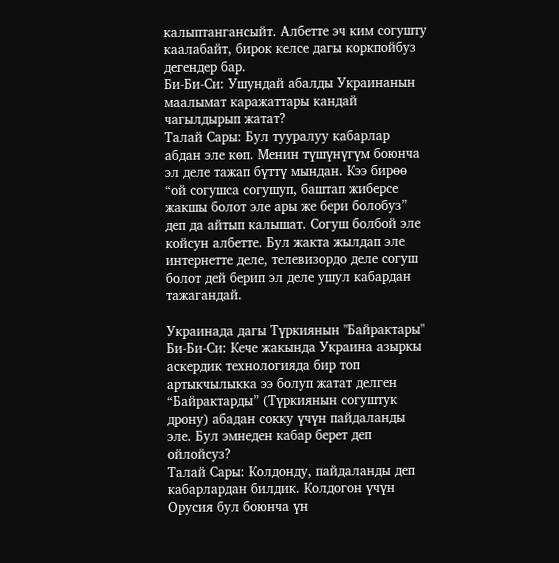калыптангансыйт. Албетте эч ким согушту каалабайт, бирок келсе дагы коркпойбуз дегендер бар.
Би-Би-Си: Ушундай абалды Украинанын маалымат каражаттары кандай чагылдырып жатат?
Талай Сары: Бул тууралуу кабарлар абдан эле көп. Менин түшүнүгүм боюнча эл деле тажап бүттү мындан. Кээ бирөө “ой согушса согушуп, баштап жиберсе жакшы болот эле ары же бери болобуз” деп да айтып калышат. Согуш болбой эле койсун албетте. Бул жакта жылдап эле интернетте деле, телевизордо деле согуш болот дей берип эл деле ушул кабардан тажагандай.

Украинада дагы Түркиянын "Байрактары"
Би-Би-Си: Кече жакында Украина азыркы аскердик технологияда бир топ артыкчылыкка ээ болуп жатат делген “Байрактарды” (Түркиянын согуштук дрону) абадан сокку үчүн пайдаланды эле. Бул эмнеден кабар берет деп ойлойсуз?
Талай Сары: Колдонду, пайдаланды деп кабарлардан билдик. Колдогон үчүн Орусия бул боюнча үн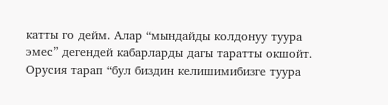катты го дейм. Алар “мындайды колдонуу туура эмес” дегендей кабарларды дагы таратты окшойт. Орусия тарап “бул биздин келишимибизге туура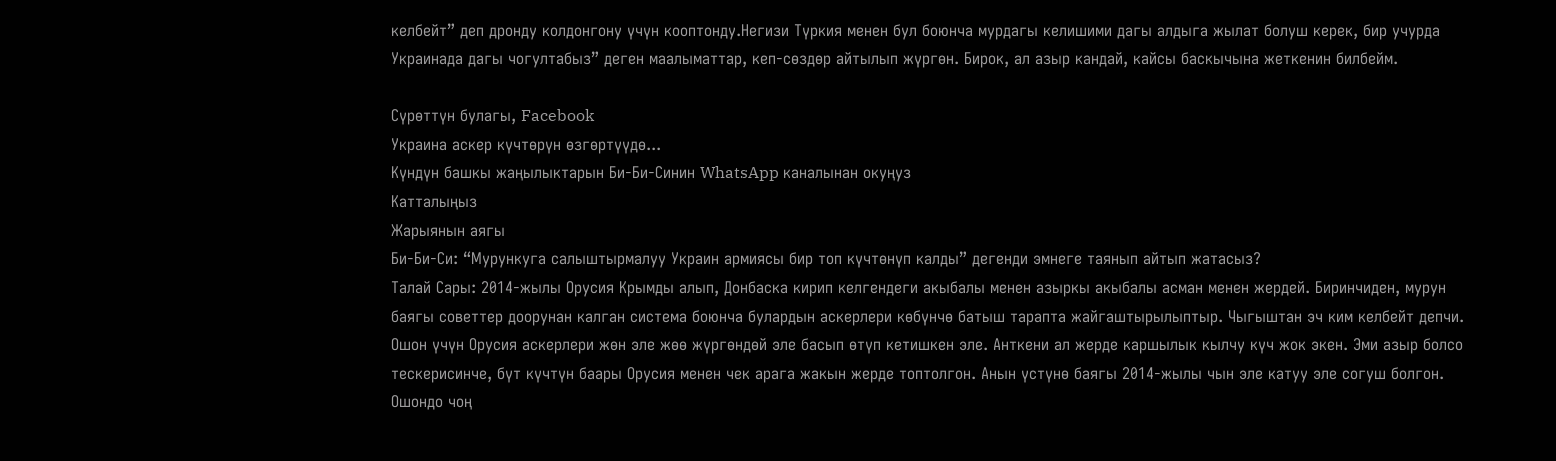келбейт” деп дронду колдонгону үчүн кооптонду.Негизи Түркия менен бул боюнча мурдагы келишими дагы алдыга жылат болуш керек, бир учурда Украинада дагы чогултабыз” деген маалыматтар, кеп-сөздөр айтылып жүргөн. Бирок, ал азыр кандай, кайсы баскычына жеткенин билбейм.

Сүрөттүн булагы, Facebook
Украина аскер күчтөрүн өзгөртүүдө...
Күндүн башкы жаңылыктарын Би-Би-Синин WhatsApp каналынан окуңуз
Катталыңыз
Жарыянын аягы
Би-Би-Си: “Мурункуга салыштырмалуу Украин армиясы бир топ күчтөнүп калды” дегенди эмнеге таянып айтып жатасыз?
Талай Сары: 2014-жылы Орусия Крымды алып, Донбаска кирип келгендеги акыбалы менен азыркы акыбалы асман менен жердей. Биринчиден, мурун баягы советтер доорунан калган система боюнча булардын аскерлери көбүнчө батыш тарапта жайгаштырылыптыр. Чыгыштан эч ким келбейт депчи. Ошон үчүн Орусия аскерлери жөн эле жөө жүргөндөй эле басып өтүп кетишкен эле. Анткени ал жерде каршылык кылчу күч жок экен. Эми азыр болсо тескерисинче, бүт күчтүн баары Орусия менен чек арага жакын жерде топтолгон. Анын үстүнө баягы 2014-жылы чын эле катуу эле согуш болгон. Ошондо чоң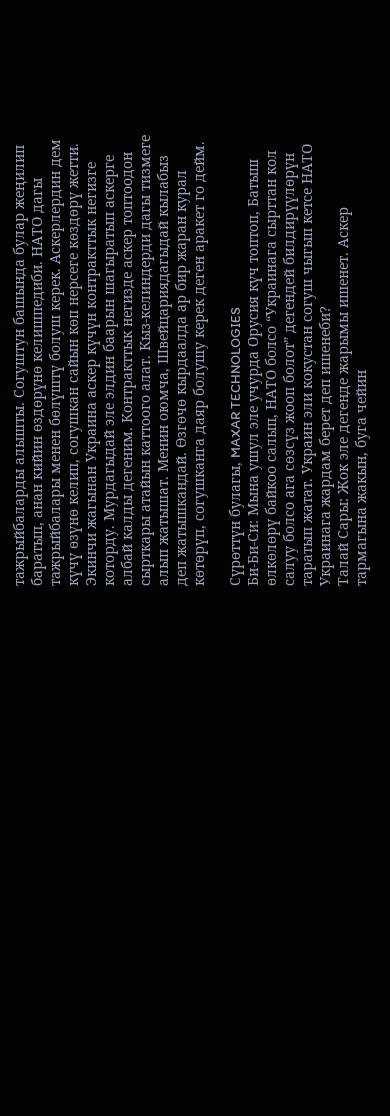тажрыйбаларды алышты. Согуштун башында булар жеңилип баратып, анан кийин өздөрүнө келишпедиби. НАТО дагы тажрыйбалары менен бөлүштү болуш керек. Аскерлердин дем күчү өзүнө келип, согушкан сайын көп нерсеге көздөрү жетти. Экинчи жагынан Украина аскер күчүн контракттык негизге которду. Мурдагыдай эле элдин баарын шагыратып аскерге албай калды дегеним. Контракттык негизде аскер топтоодон сырткары атайын каттоого алат. Кыз-келиндерди дагы тизмеге алып жатышат. Менин оюмча, Швейцариядагыдай кылабыз деп жатышкандай. Өзгөчө кырдаалда ар бир жаран курал көтөрүп, согушканга даяр болушу керек деген аракет го дейм.

Сүрөттүн булагы, MAXAR TECHNOLOGIES
Би-Би-Си: Мына ушул эле учурда Орусия күч топтоп, Батыш өлкөлөрү байкоо салып, НАТО болсо “Украинага сырттан кол салуу болсо ага сөзсүз жооп болот” дегендей билдирүүлөрүн таратып жатат. Украин эли кокустан согуш чыгып кетсе НАТО Украинага жардам берет деп ишенеби?
Талай Сары: Жок эле дегенде жарымы ишенет. Аскер тармагына жакын, буга чейин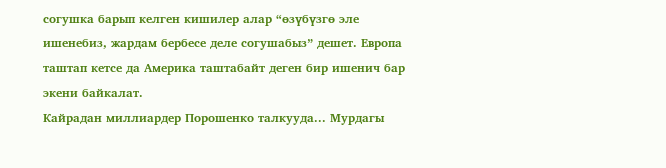согушка барып келген кишилер алар “өзүбүзгө эле ишенебиз, жардам бербесе деле согушабыз” дешет. Европа таштап кетсе да Америка таштабайт деген бир ишенич бар экени байкалат.
Кайрадан миллиардер Порошенко талкууда... Мурдагы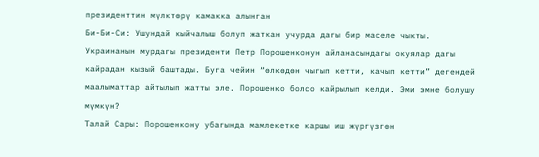президенттин мүлктөрү камакка алынган
Би-Би-Си: Ушундай кыйчалыш болуп жаткан учурда дагы бир маселе чыкты. Украинанын мурдагы президенти Петр Порошенконун айланасындагы окуялар дагы кайрадан кызый баштады. Буга чейин “өлкөдөн чыгып кетти, качып кетти” дегендей маалыматтар айтылып жатты эле. Порошенко болсо кайрылып келди. Эми эмне болушу мүмкүн?
Талай Сары: Порошенкону убагында мамлекетке каршы иш жүргүзгөн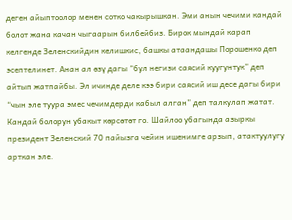деген айыптоолор менен сотко чакырышкан. Эми анын чечими кандай болот жана качан чыгаарын билбейбиз. Бирок мындай карап келгенде Зеленскийдин келишкис, башкы атаандашы Порошенко деп эсептелинет. Анан ал өзү дагы “бул негизи саясий куугунтук” деп айтып жатпайбы. Эл ичинде деле кээ бири саясий иш десе дагы бири “чын эле туура эмес чечимдерди кабыл алган” деп талкулап жатат. Кандай болорун убакыт көрсөтөт го. Шайлоо убагында азыркы президент Зеленский 70 пайызга чейин ишенимге арзып, атактуулугу арткан эле.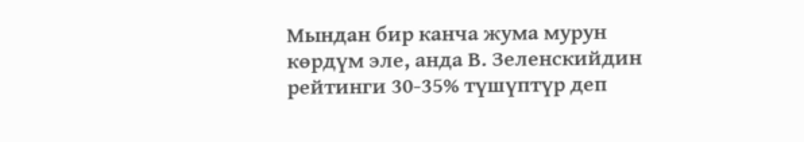Мындан бир канча жума мурун көрдүм эле, анда В. Зеленскийдин рейтинги 30-35% түшүптүр деп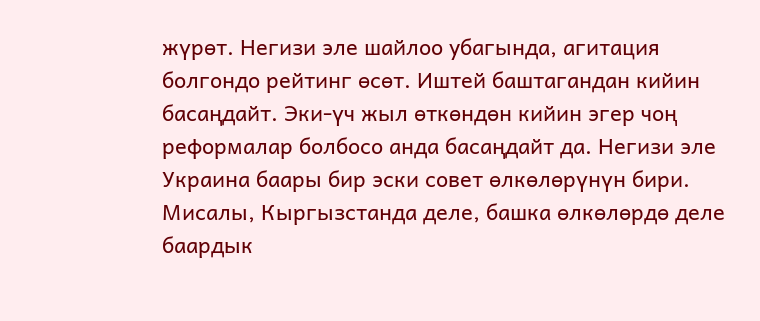жүрөт. Негизи эле шайлоо убагында, агитация болгондо рейтинг өсөт. Иштей баштагандан кийин басаңдайт. Эки-үч жыл өткөндөн кийин эгер чоң реформалар болбосо анда басаңдайт да. Негизи эле Украина баары бир эски совет өлкөлөрүнүн бири. Мисалы, Кыргызстанда деле, башка өлкөлөрдө деле баардык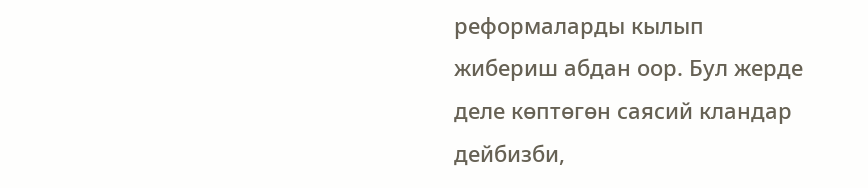реформаларды кылып жибериш абдан оор. Бул жерде деле көптөгөн саясий кландар дейбизби,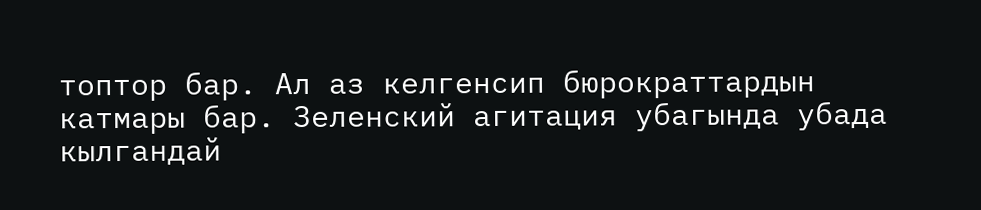топтор бар. Ал аз келгенсип бюрократтардын катмары бар. Зеленский агитация убагында убада кылгандай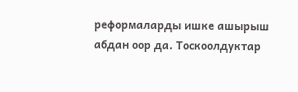реформаларды ишке ашырыш абдан оор да. Тоскоолдуктар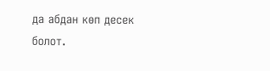да абдан көп десек болот.